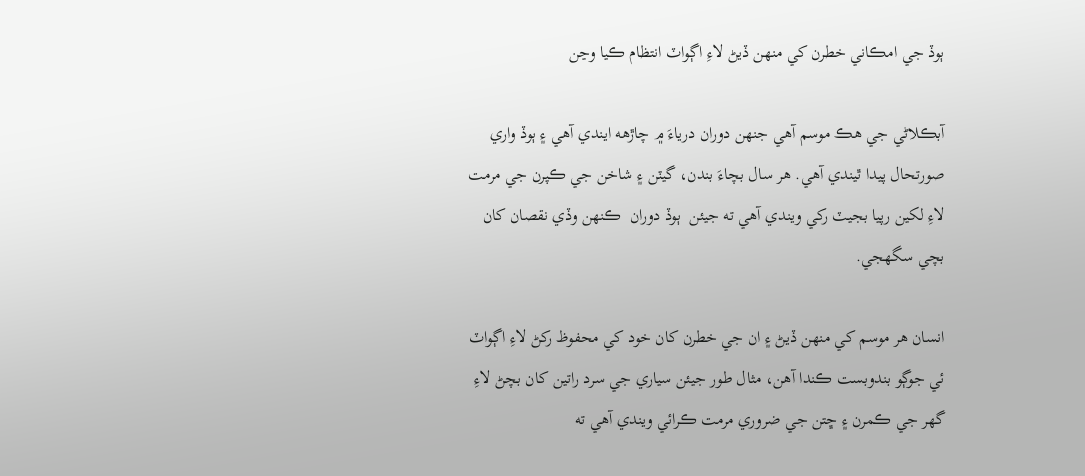ٻوڏ جي امڪاني خطرن کي منهن ڏيڻ لاءِ اڳواٽ انتظام ڪيا وڃن

آبڪلاڻي جي هڪ موسم آهي جنهن دوران درياءَ ۾ چاڙهه ايندي آهي ۽ ٻوڏ واري صورتحال پيدا ٿيندي آهي. هر سال بچاءَ بندن، گيٽن ۽ شاخن جي ڪپرن جي مرمت لاءِ لکين رپيا بجيٽ رکي ويندي آهي ته جيئن  ٻوڏ دوران  ڪنهن وڏي نقصان کان بچي سگهجي.

انسان هر موسم کي منهن ڏيڻ ۽ ان جي خطرن کان خود کي محفوظ رکڻ لاءِ اڳواٽ ئي جوڳو بندوبست ڪندا آهن، مثال طور جيئن سياري جي سرد راتين کان بچڻ لاءِ گهر جي ڪمرن ۽ ڇتن جي ضروري مرمت ڪرائي ويندي آهي ته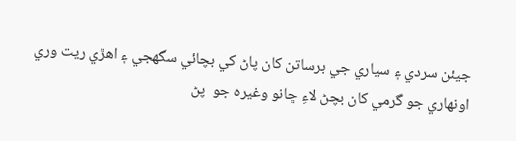جيئن سردي ۽ سياري جي برساتن کان پاڻ کي بچائي سگهجي ۽ اهڙي ريت وري اونهاري جو گرمي کان بچڻ لاءِ ڇانو وغيره جو  پڻ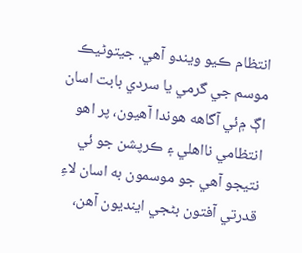انتظام ڪيو ويندو آهي. جيتوڻيڪ موسم جي گرمي يا سردي بابت اسان اڳ ۾ئي آگاهه هوندا آهيون، پر اهو انتظامي نااهلي ۽ ڪرپشن جو ئي نتيجو آهي جو موسمون به اسان لاءِ قدرتي آفتون بڻجي اينديون آهن،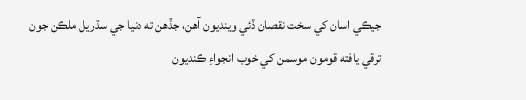جيڪي اسان کي سخت نقصان ڏئي وينديون آهن، جڏهن ته دنيا جي سڌريل ملڪن جون ترقي يافته قومون موسمن کي خوب انجواءِ ڪنديون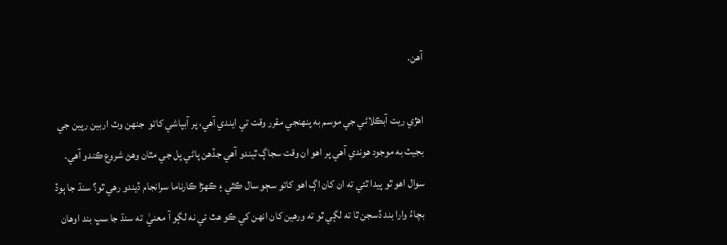آهن.

اهڙي ريت آبڪلاڻي جي موسم به پنهنجي مقرر وقت تي ايندي آهي، پر آبپاشي کاتو  جنهن وٽ اربين رپين جي بجيٽ به موجود هوندي آهي پر اهو ان وقت سجاڳ ٿيندو آهي جڏهن پاڻي پل جي مٿان وهڻ شروع ڪندو آهي. سوال اهو ٿو پيدا ٿئي ته ان کان اڳ اهو کاتو سڄو سال ڪٿي ۽ ڪهڙا ڪارناما سرانجام ڏيندو رهي ٿو؟ سنڌ جا ٻوڏ بچاءُ وارا بند ڏسجن ٿا ته لڳي ٿو ته ورهين کان انهن کي ڪو هٿ ئي نه لڳو آ معنيٰ  ته سنڌ جا سڀ بند اوهان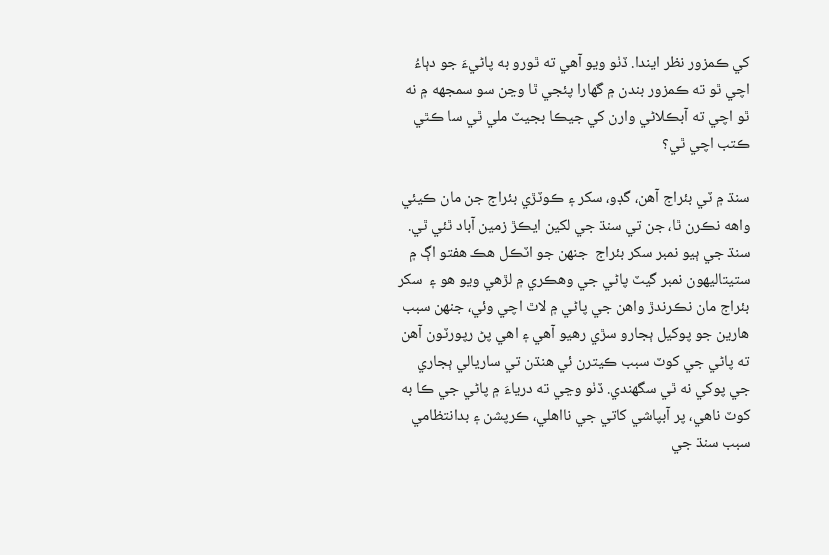کي ڪمزور نظر ايندا. ڏٺو ويو آهي ته ٿورو به پاڻيءَ جو دٻاءُ اچي ٿو ته ڪمزور بندن ۾ گهارا پئجي ٿا وڃن سو سمجهه ۾ نه ٿو اچي ته آبڪلاڻي وارن کي جيڪا بجيٽ ملي ٿي سا ڪٿي ڪتب اچي ٿي؟

سنڌ ۾ ٽي بئراج آهن، گڊو، سکر ۽ ڪوٽڙي بئراج جن مان ڪيئي واهه نڪرن ٿا، جن تي سنڌ جي لکين ايڪڙ زمين آباد ٿئي ٿي. سنڌ جي ٻيو نمبر سکر بئراج  جنهن جو اٽڪل هڪ هفتو اڳ ۾ ستيتاليهون نمبر گيٽ پاڻي جي وهڪري ۾ لڙهي ويو هو ۽  سکر بئراج مان نڪرندڙ واهن جي پاڻي ۾ لاٿ اچي وئي، جنهن سبب هارين جو پوکيل ٻجارو سڙي رهيو آهي ۽ اهي پڻ رپورٽون آهن ته پاڻي جي کوٽ سبب ڪيترن ئي هنڌن تي ساريالي ٻجاري جي پوکي نه ٿي سگهندي. ڏٺو وڃي ته درياءَ ۾ پاڻي جي ڪا به کوٽ ناهي، پر آبپاشي کاتي جي نااهلي، ڪرپشن ۽ بدانتظامي سبب سنڌ جي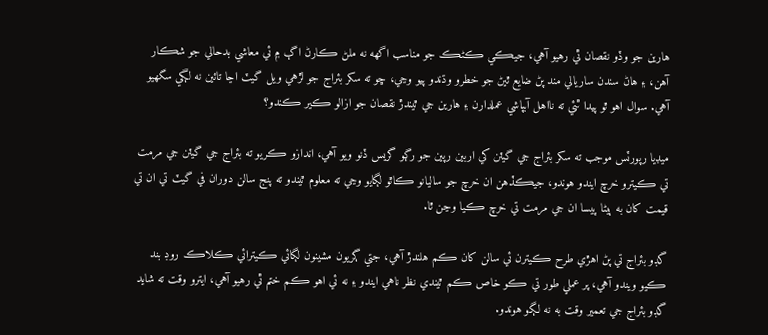هارين جو وڏو نقصان ٿي رهيو آهي، جيڪي ڪڻڪ جو مناسب اگهه نه ملڻ ڪارڻ اڳ ۾ ئي معاشي بدحالي جو شڪار آهن، ۽ هاڻ سندن ساريالي مند پڻ ضايع ٿيڻ جو خطرو وڌندو پيو وڃي، ڇو ته سکر بئراج جو لڙهي ويل گيٽ اڃا تائين نه لڳي سگهيو آهي. سوال اهو ٿو پيدا ٿئي ته نااهل آبپاشي عملدارن ۽ هارين جي ٿيندڙ نقصان جو ازالو ڪير ڪندو؟

ميڊيا رپورٽس موجب ته سکر بئراج جي گيٽن کي اربين رپين جو رڳو گريس ڏنو ويو آهي، اندازو ڪريو ته بئراج جي گيٽن جي مرمت تي ڪيترو خرچ ايندو هوندو، جيڪڏهن ان خرچ جو ساليانو ڪاٿو لڳايو وڃي ته معلوم ٿيندو ته پنج سالن دوران في گيٽ تي ان تي قيمت کان به ٻيڻا پيسا ان جي مرمت تي خرچ ڪيا وڃن ٿا.

گڊو بئراج تي پڻ اهڙي طرح ڪيترن ئي سالن کان ڪم هلندڙ آهي، جتي ڳريون مشينون لڳائي ڪيترائي ڪلاڪ روڊ بند ڪيو ويندو آهي، پر عملي طور تي ڪو خاص ڪم ٿيندي نظر ناهي ايندو ۽ نه ئي اهو ڪم ختم ٿي رهيو آهي، ايترو وقت ته شايد گڊو بئراج جي تعمير وقت به نه لڳو هوندو.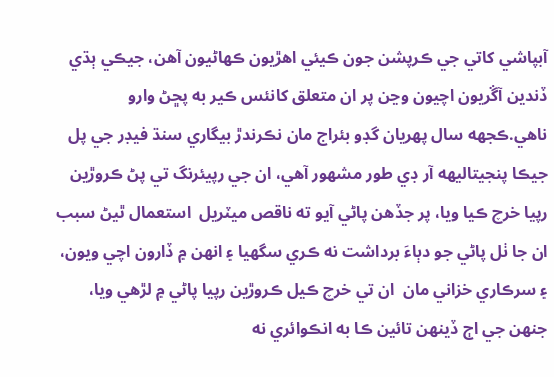آبپاشي کاتي جي ڪرپشن جون ڪيئي اهڙيون ڪهاڻيون آهن، جيڪي ٻڌي ڏندين آڱريون اچيون وڃن پر ان متعلق کانئس ڪير به پڇڻ وارو ناهي.ڪجهه سال پهريان گڊو بئراج مان نڪرندڙ بيگاري سنڌ فيڊر جي پل جيڪا پنجيتاليهه آر ڊي طور مشهور آهي، ان جي رپيئرنگ تي پڻ ڪروڙين رپيا خرچ ڪيا ويا، پر جڏهن پاڻي آيو ته ناقص ميٽريل  استعمال ٿيڻ سبب ان جا ٺل پاڻي جو دٻاءَ برداشت نه ڪري سگهيا ۽ انهن ۾ ڏارون اچي ويون، ۽ سرڪاري خزاني مان  ان تي خرچ ڪيل ڪروڙين رپيا پاڻي ۾ لڙهي ويا، جنهن جي اڄ ڏينهن تائين ڪا به انڪوائري نه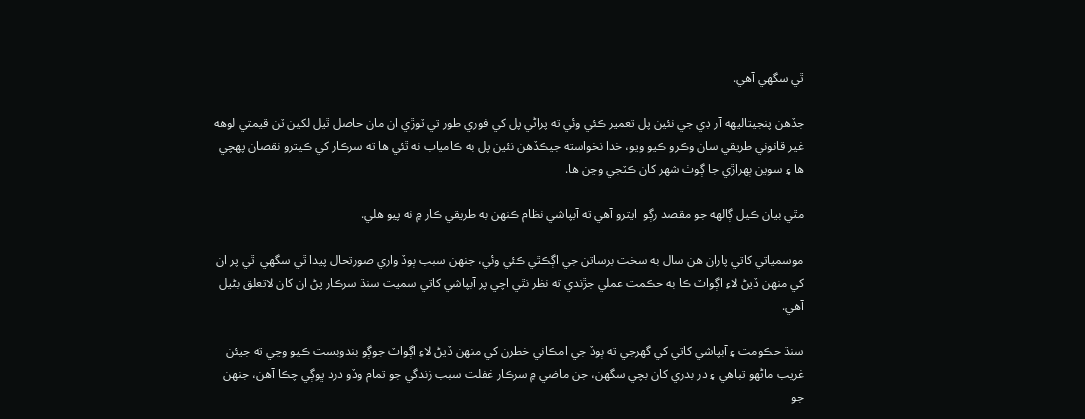ٿي سگهي آهي.

جڏهن پنجيتاليهه آر ڊي جي نئين پل تعمير ڪئي وئي ته پراڻي پل کي فوري طور تي ٽوڙي ان مان حاصل ٿيل لکين ٽن قيمتي لوهه غير قانوني طريقي سان وڪرو ڪيو ويو، خدا نخواسته جيڪڏهن نئين پل به ڪامياب نه ٿئي ها ته سرڪار کي ڪيترو نقصان پهچي ها ۽ سوين ٻهراڙي جا ڳوٺ شهر کان ڪٽجي وڃن ها.

مٿي بيان ڪيل ڳالهه جو مقصد رڳو  ايترو آهي ته آبپاشي نظام ڪنهن به طريقي ڪار ۾ نه پيو هلي.

موسمياتي کاتي پاران هن سال به سخت برساتن جي اڳڪٿي ڪئي وئي، جنهن سبب ٻوڏ واري صورتحال پيدا ٿي سگهي  ٿي پر ان کي منهن ڏيڻ لاءِ اڳواٽ ڪا به حڪمت عملي جڙندي ته نظر نٿي اچي پر آبپاشي کاتي سميت سنڌ سرڪار پڻ ان کان لاتعلق بڻيل آهي.

سنڌ حڪومت ۽ آبپاشي کاتي کي گهرجي ته ٻوڏ جي امڪاني خطرن کي منهن ڏيڻ لاءِ اڳواٽ جوڳو بندوبست ڪيو وڃي ته جيئن غريب ماڻهو تباهي ۽ در بدري کان بچي سگهن، جن ماضي ۾ سرڪار غفلت سبب زندگي جو تمام وڏو درد ڀوڳي چڪا آهن، جنهن جو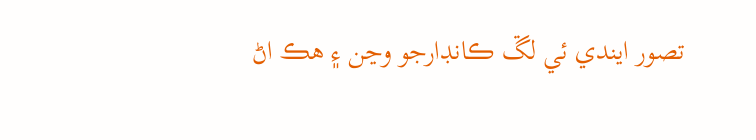تصور ايندي ئي لڱ ڪانڊارجو وڃن ۽ هڪ اڻ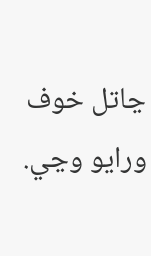ڃاتل خوف ورايو وڃي.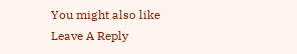You might also like
Leave A Reply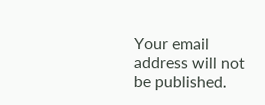Your email address will not be published.